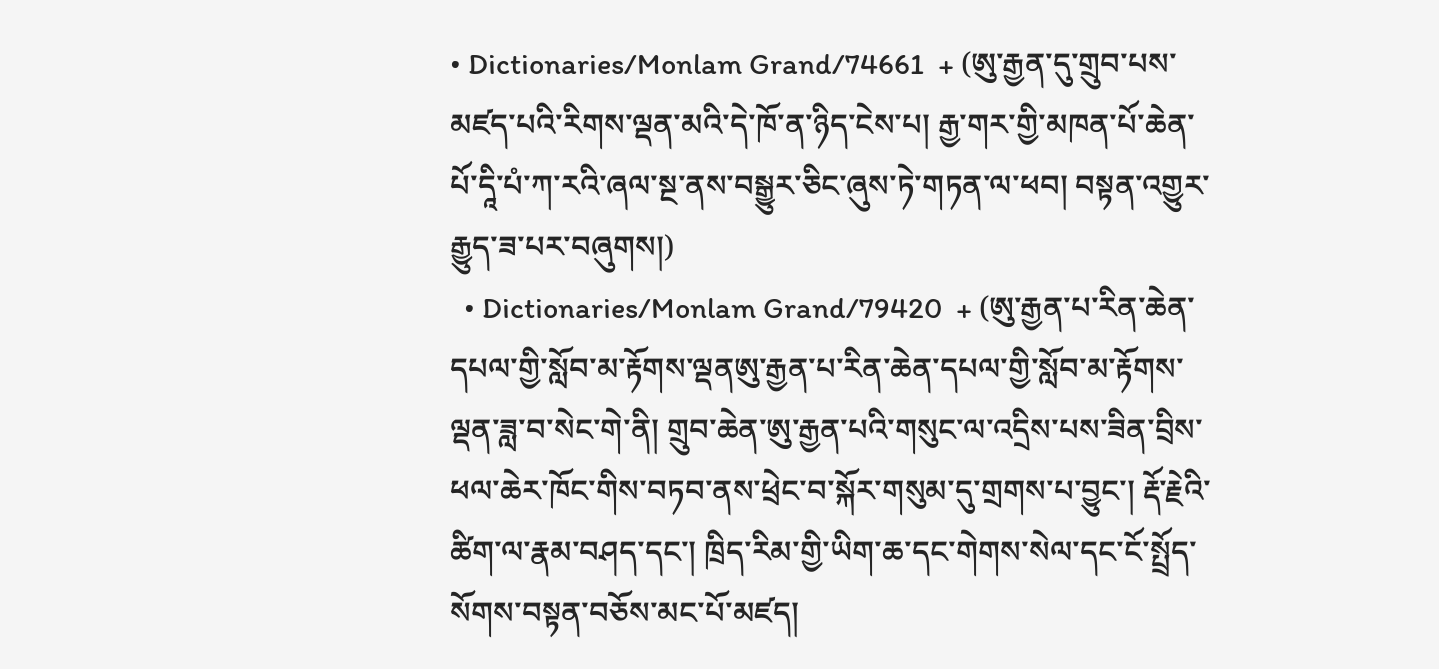• Dictionaries/Monlam Grand/74661  + (ཨུ་རྒྱན་དུ་གྲུབ་པས་མཛད་པའི་རིགས་ལྡན་མའི་དེ་ཁོ་ན་ཉིད་ངེས་པ། རྒྱ་གར་གྱི་མཁན་པོ་ཆེན་པོ་དཱི་པཾ་ཀ་རའི་ཞལ་སྔ་ནས་བསྒྱུར་ཅིང་ཞུས་ཏེ་གཏན་ལ་ཕབ། བསྟན་འགྱུར་རྒྱུད་ཟ་པར་བཞུགས།)
  • Dictionaries/Monlam Grand/79420  + (ཨུ་རྒྱན་པ་རིན་ཆེན་དཔལ་གྱི་སློབ་མ་རྟོགས་ལྡནཨུ་རྒྱན་པ་རིན་ཆེན་དཔལ་གྱི་སློབ་མ་རྟོགས་ལྡན་ཟླ་བ་སེང་གེ་ནི། གྲུབ་ཆེན་ཨུ་རྒྱན་པའི་གསུང་ལ་འདྲིས་པས་ཟིན་བྲིས་ཕལ་ཆེར་ཁོང་གིས་བཏབ་ནས་ཕྲེང་བ་སྐོར་གསུམ་དུ་གྲགས་པ་བྱུང་། རྡོ་རྗེའི་ཚིག་ལ་རྣམ་བཤད་དང་། ཁྲིད་རིམ་གྱི་ཡིག་ཆ་དང་གེགས་སེལ་དང་ངོ་སྤྲོད་སོགས་བསྟན་བཅོས་མང་པོ་མཛད།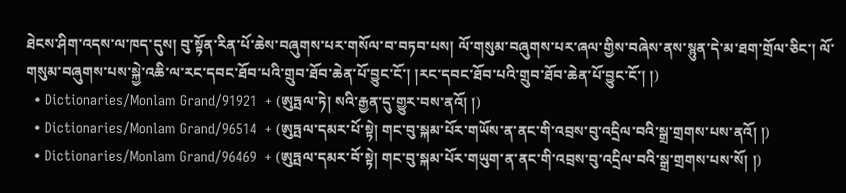ཐེངས་ཤིག་འདས་ལ་ཁད་དུས། བུ་སྟོན་རིན་པོ་ཆེས་བཞུགས་པར་གསོལ་བ་བཏབ་པས། ལོ་གསུམ་བཞུགས་པར་ཞལ་གྱིས་བཞེས་ནས་སྙུན་དེ་མ་ཐག་གྲོལ་ཅིང་། ལོ་གསུམ་བཞུགས་པས་སྐྱེ་འཆི་ལ་རང་དབང་ཐོབ་པའི་གྲུབ་ཐོབ་ཆེན་པོ་བྱུང་ངོ་། །རང་དབང་ཐོབ་པའི་གྲུབ་ཐོབ་ཆེན་པོ་བྱུང་ངོ་། །)
  • Dictionaries/Monlam Grand/91921  + (ཨུཏྤལ་ཏེ། སའི་རྒྱན་དུ་གྱུར་བས་ནའོ། །)
  • Dictionaries/Monlam Grand/96514  + (ཨུཏྤལ་དམར་པོ་སྟེ། གང་བུ་སྐམ་པོར་གཡོས་ན་ནང་གི་འབྲས་བུ་འདྲིལ་བའི་སྒྲ་གྲགས་པས་ནའོ། །)
  • Dictionaries/Monlam Grand/96469  + (ཨུཏྤལ་དམར་བོ་སྟེ། གང་བུ་སྐམ་པོར་གཡུག་ན་ནང་གི་འབྲས་བུ་འདྲིལ་བའི་སྒྲ་གྲགས་པས་སོ། །)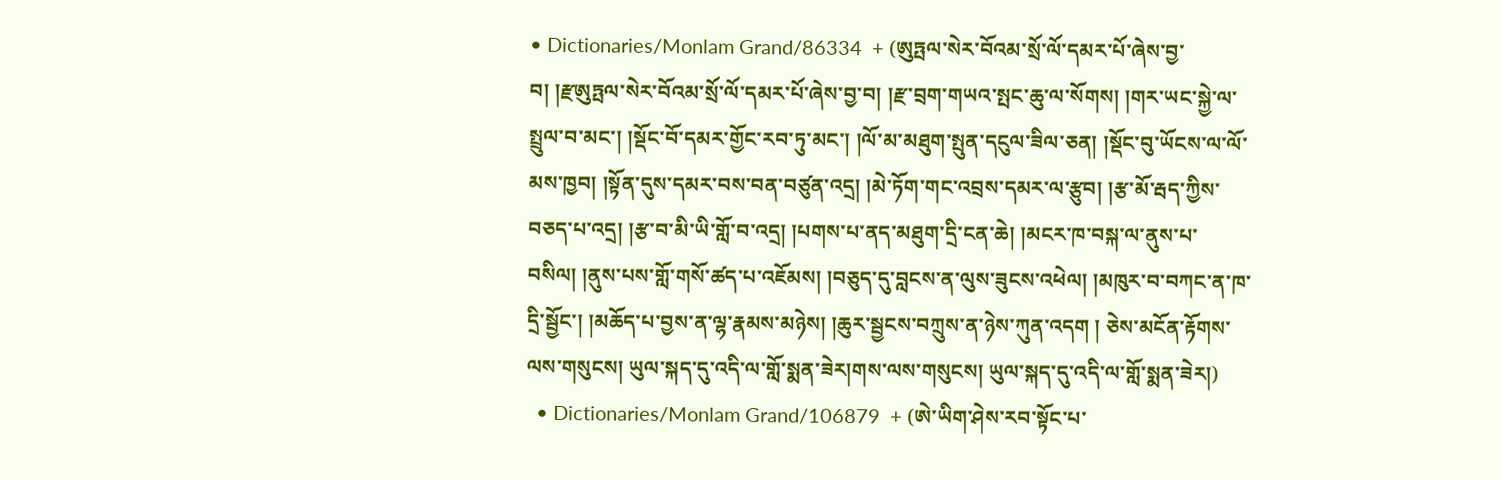• Dictionaries/Monlam Grand/86334  + (ཨུཏྤལ་སེར་བོའམ་སྲོ་ལོ་དམར་པོ་ཞེས་བྱ་བ། །རྫཨུཏྤལ་སེར་བོའམ་སྲོ་ལོ་དམར་པོ་ཞེས་བྱ་བ། །རྫ་བྲག་གཡའ་སྤང་ཆུ་ལ་སོགས། །གར་ཡང་སྐྱེ་ལ་སྤྲུལ་བ་མང་། །སྡོང་བོ་དམར་གྱོང་རབ་ཏུ་མང་། །ལོ་མ་མཐུག་སྤུན་དངུལ་ཟིལ་ཅན། །སྡོང་བུ་ཡོངས་ལ་ལོ་མས་ཁྱབ། །སྟོན་དུས་དམར་བས་བན་བཙུན་འདྲ། །མེ་ཏོག་གང་འབྲས་དམར་ལ་རྩུབ། །རྩ་མོ་རྦད་ཀྱིས་བཅད་པ་འདྲ། །རྩ་བ་མི་ཡི་གློ་བ་འདྲ། །པགས་པ་ནད་མཐུག་དྲི་ངན་ཆེ། །མངར་ཁ་བསྐ་ལ་ནུས་པ་བསིལ། །ནུས་པས་གློ་གསོ་ཚད་པ་འཇོམས། །བཅུད་དུ་བླངས་ན་ལུས་ཟུངས་འཕེལ། །མཁུར་བ་བཀང་ན་ཁ་དྲི་སྦྱོང་། །མཆོད་པ་བྱས་ན་ལྷ་རྣམས་མཉེས། །ཆུར་སྦྱངས་བཀྲུས་ན་ཉེས་ཀུན་འདག ། ཅེས་མངོན་རྟོགས་ལས་གསུངས། ཡུལ་སྐད་དུ་འདི་ལ་གློ་སྨན་ཟེར།གས་ལས་གསུངས། ཡུལ་སྐད་དུ་འདི་ལ་གློ་སྨན་ཟེར།)
  • Dictionaries/Monlam Grand/106879  + (ཨེ་ཡིག་ཤེས་རབ་སྟོང་པ་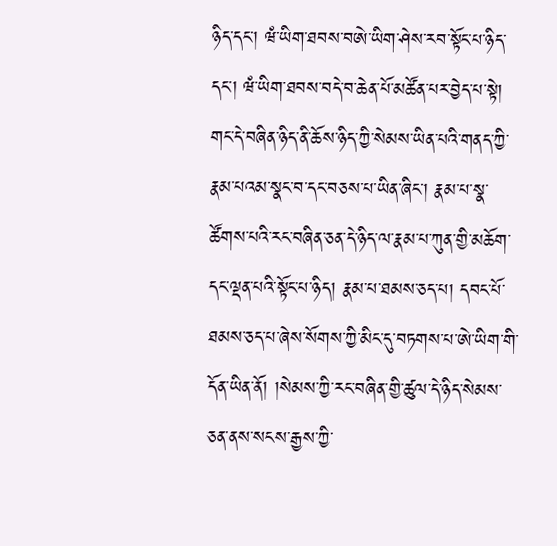ཉིད་དང་། ཝཾ་ཡིག་ཐབས་བཨེ་ཡིག་ཤེས་རབ་སྟོང་པ་ཉིད་དང་། ཝཾ་ཡིག་ཐབས་བདེ་བ་ཆེན་པོ་མཚོན་པར་བྱེད་པ་སྟེ། གང་དེ་བཞིན་ཉིད་ནི་ཆོས་ཉིད་ཀྱི་སེམས་ཡིན་པའི་གནད་ཀྱི་རྣམ་པའམ་སྣང་བ་དང་བཅས་པ་ཡིན་ཞིང་། རྣམ་པ་སྣ་ཚོགས་པའི་རང་བཞིན་ཅན་དེ་ཉིད་ལ་རྣམ་པ་ཀུན་གྱི་མཆོག་དང་ལྡན་པའི་སྟོང་པ་ཉིད། རྣམ་པ་ཐམས་ཅད་པ། དབང་པོ་ཐམས་ཅད་པ་ཞེས་སོགས་ཀྱི་མིང་དུ་བཏགས་པ་ཨེ་ཡིག་གི་དོན་ཡིན་ནོ། །སེམས་ཀྱི་རང་བཞིན་གྱི་ཚུལ་དེ་ཉིད་སེམས་ཅན་ནས་སངས་རྒྱས་ཀྱི་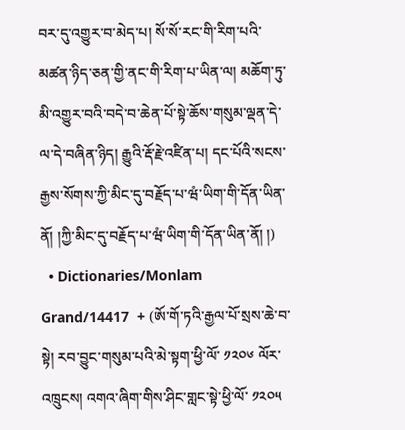བར་དུ་འགྱུར་བ་མེད་པ། སོ་སོ་རང་གི་རིག་པའི་མཚན་ཉིད་ཅན་གྱི་ནང་གི་རིག་པ་ཡིན་ལ། མཆོག་ཏུ་མི་འགྱུར་བའི་བདེ་བ་ཆེན་པོ་སྟེ་ཆོས་གསུམ་ལྡན་དེ་ལ་དེ་བཞིན་ཉིད། རྒྱུའི་རྡོ་རྗེ་འཛིན་པ། དང་པོའི་སངས་རྒྱས་སོགས་ཀྱི་མིང་དུ་བརྗོད་པ་ཝཾ་ཡིག་གི་དོན་ཡིན་ནོ། །ཀྱི་མིང་དུ་བརྗོད་པ་ཝཾ་ཡིག་གི་དོན་ཡིན་ནོ། །)
  • Dictionaries/Monlam Grand/14417  + (ཨོ་གོ་ཏའི་རྒྱལ་པོ་སྲས་ཆེ་བ་སྟེ། རབ་བྱུང་གསུམ་པའི་མེ་སྟག་ཕྱི་ལོ་ ༡༢༠༦ ལོར་འཁྲུངས། འགའ་ཞིག་གིས་ཤིང་གླང་སྟེ་ཕྱི་ལོ་ ༡༢༠༥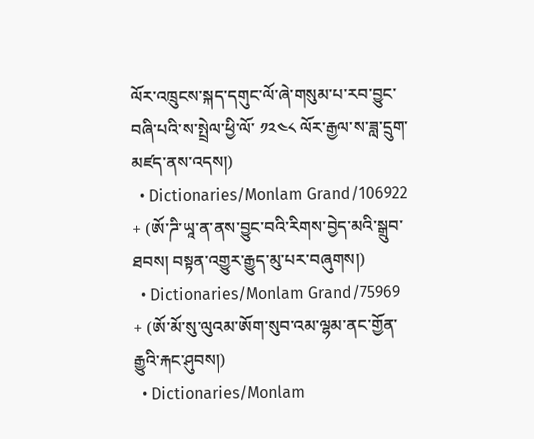ལོར་འཁྲུངས་སྐད་དགུང་ལོ་ཞེ་གསུམ་པ་རབ་བྱུང་བཞི་པའི་ས་སྤྲེལ་ཕྱི་ལོ་ ༡༢༤༨ ལོར་རྒྱལ་ས་ཟླ་དྲུག་མཛད་ནས་འདས།)
  • Dictionaries/Monlam Grand/106922  + (ཨོ་ཌི་ཡཱ་ན་ནས་བྱུང་བའི་རིགས་བྱེད་མའི་སྒྲུབ་ཐབས། བསྟན་འགྱུར་རྒྱུད་མུ་པར་བཞུགས།)
  • Dictionaries/Monlam Grand/75969  + (ཨོ་མོ་སུ་ལུའམ་ཨོག་སུབ་འམ་ལྷམ་ནང་གྱོན་རྒྱུའི་རྐང་ཤུབས།)
  • Dictionaries/Monlam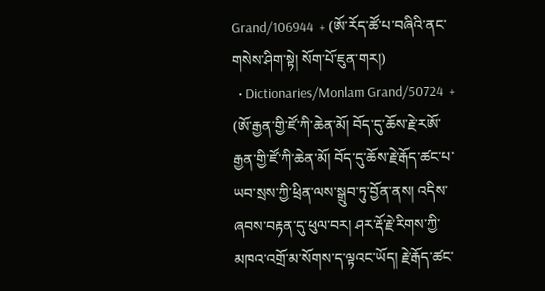Grand/106944  + (ཨོ་རོད་ཚོ་པ་བཞིའི་ནང་གསེས་ཤིག་སྟེ། སོག་པོ་ཇུན་གར།)
  • Dictionaries/Monlam Grand/50724  + (ཨོ་རྒྱན་གྱི་ཛོ་ཀི་ཆེན་མོ། བོད་དུ་ཆོས་རྗེ་རཨོ་རྒྱན་གྱི་ཛོ་ཀི་ཆེན་མོ། བོད་དུ་ཆོས་རྗེ་རྒོད་ཚང་པ་ཡབ་སྲས་ཀྱི་ཕྲིན་ལས་སྒྲུབ་ཏུ་བྱོན་ནས། འདིས་ཞབས་བརྟན་དུ་ཕུལ་བར། ཤར་རྡོ་རྗེ་རིགས་ཀྱི་མཁའ་འགྲོ་མ་སོགས་ད་ལྟའང་ཡོད། རྗེ་རྒོད་ཚང་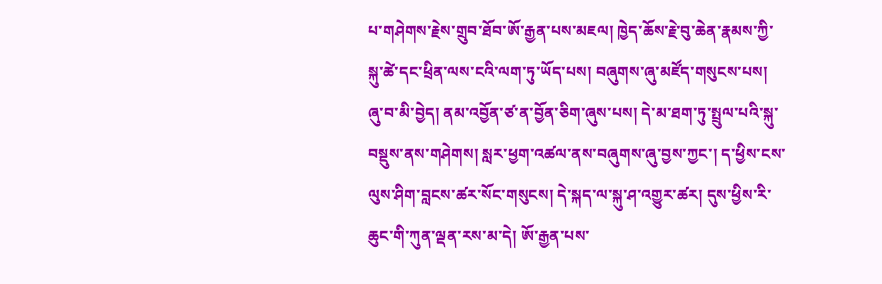པ་གཤེགས་རྗེས་གྲུབ་ཐོབ་ཨོ་རྒྱན་པས་མཇལ། ཁྱེད་ཆོས་རྗེ་བུ་ཆེན་རྣམས་ཀྱི་སྐུ་ཚེ་དང་ཕྲིན་ལས་ངའི་ལག་ཏུ་ཡོད་པས། བཞུགས་ཞུ་མཛོད་གསུངས་པས། ཞུ་བ་མི་བྱེད། ནམ་འབྱོན་ཙ་ན་བྱོན་ཅིག་ཞུས་པས། དེ་མ་ཐག་ཏུ་སྤྲུལ་པའི་སྐུ་བསྡུས་ནས་གཤེགས། སླར་ཕྱག་འཚལ་ནས་བཞུགས་ཞུ་བྱས་ཀྱང་། ད་ཕྱིས་ངས་ལུས་ཤིག་བླངས་ཚར་སོང་གསུངས། དེ་སྐད་ལ་སྐུ་ཤ་འགྱུར་ཚར། དུས་ཕྱིས་རི་ཆུང་གི་ཀུན་ལྡན་རས་མ་དེ། ཨོ་རྒྱན་པས་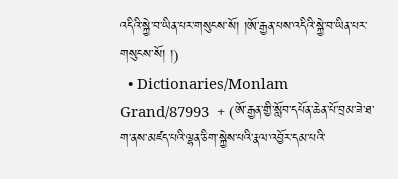འདིའི་སྐྱེ་བ་ཡིན་པར་གསུངས་སོ། །ཨོ་རྒྱན་པས་འདིའི་སྐྱེ་བ་ཡིན་པར་གསུངས་སོ། །)
  • Dictionaries/Monlam Grand/87993  + (ཨོ་རྒྱན་གྱི་སློབ་དཔོན་ཆེན་པོ་བྲམ་ཟེ་ཐ་ག་ནས་མཛད་པའི་ལྷན་ཅིག་སྐྱེས་པའི་རྣལ་འབྱོར་དམ་པའི་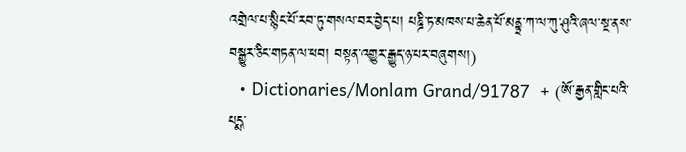འགྲེལ་པ་སྙིང་པོ་རབ་ཏུ་གསལ་བར་བྱེད་པ། པཎྜི་ཏ་མཁས་པ་ཆེན་པོ་མནྟྲ་ཀ་ལ་ཀུ་ཤུའི་ཞལ་སྔ་ནས་བསྒྱུར་ཅིང་གཏན་ལ་ཕབ། བསྟན་འགྱུར་རྒྱུད་ཉ་པར་བཞུགས།)
  • Dictionaries/Monlam Grand/91787  + (ཨོ་རྒྱན་གླིང་པའི་པདྨ་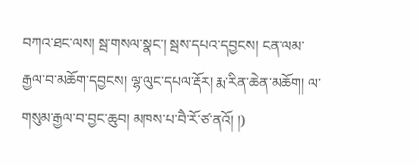བཀའ་ཐང་ལས། སྦ་གསལ་སྣང་། སྦས་དཔའ་དབྱངས། ངན་ལམ་རྒྱལ་བ་མཆོག་དབྱངས། ལྷ་ལུང་དཔལ་རྡོར། རྨ་རིན་ཆེན་མཆོག། ལ་གསུམ་རྒྱལ་བ་བྱང་ཆུབ། མཁས་པ་བཻ་རོ་ཙ་ནའོ། །)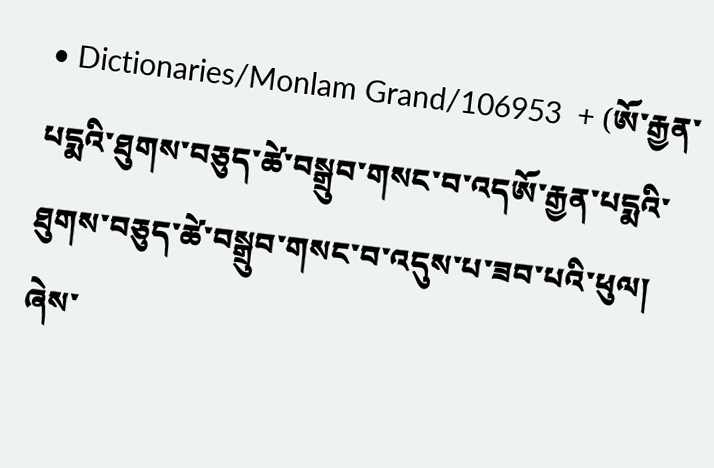• Dictionaries/Monlam Grand/106953  + (ཨོ་རྒྱན་པདྨའི་ཐུགས་བཅུད་ཚེ་བསྒྲུབ་གསང་བ་འདཨོ་རྒྱན་པདྨའི་ཐུགས་བཅུད་ཚེ་བསྒྲུབ་གསང་བ་འདུས་པ་ཟབ་པའི་ཕུལ། ཞེས་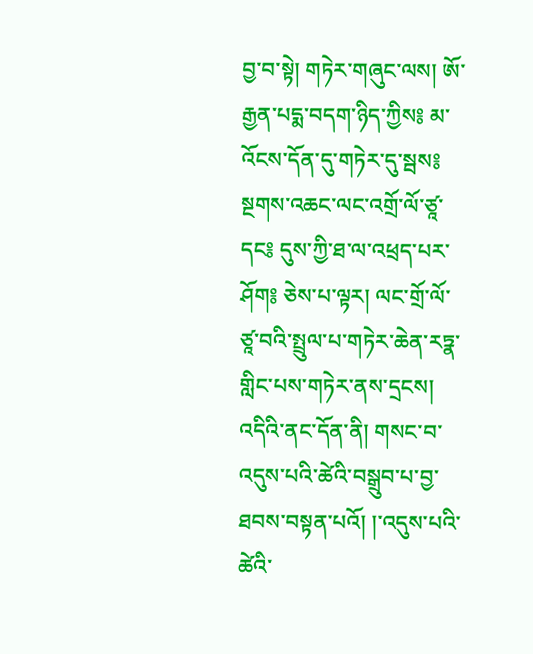བྱ་བ་སྟེ། གཏེར་གཞུང་ལས། ཨོ་རྒྱན་པདྨ་བདག་ཉིད་ཀྱིས༔ མ་འོངས་དོན་དུ་གཏེར་དུ་སྦས༔ སྔགས་འཆང་ལང་འགྲོ་ལོ་ཙཱ་དང༔ དུས་ཀྱི་ཐ་ལ་འཕྲད་པར་ཤོག༔ ཅེས་པ་ལྟར། ལང་གྲོ་ལོ་ཙཱ་བའི་སྤྲུལ་པ་གཏེར་ཆེན་རཏྣ་གླིང་པས་གཏེར་ནས་དྲངས། འདིའི་ནང་དོན་ནི། གསང་བ་འདུས་པའི་ཚེའི་བསྒྲུབ་པ་བྱ་ཐབས་བསྟན་པའོ། །་འདུས་པའི་ཚེའི་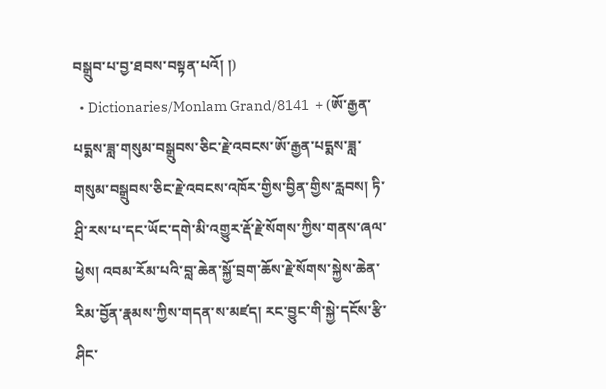བསྒྲུབ་པ་བྱ་ཐབས་བསྟན་པའོ། །)
  • Dictionaries/Monlam Grand/8141  + (ཨོ་རྒྱན་པདྨས་ཟླ་གསུམ་བསྒྲུབས་ཅིང་རྗེ་འབངས་ཨོ་རྒྱན་པདྨས་ཟླ་གསུམ་བསྒྲུབས་ཅིང་རྗེ་འབངས་འཁོར་གྱིས་བྱིན་གྱིས་རླབས། ཏི་ཤྲི་རས་པ་དང་ཡོང་དགེ་མི་འགྱུར་རྡོ་རྗེ་སོགས་ཀྱིས་གནས་ཞལ་ཕྱེས། འབམ་རོམ་པའི་བླ་ཆེན་སྐྱོ་བྲག་ཆོས་རྗེ་སོགས་སྐྱེས་ཆེན་རིམ་བྱོན་རྣམས་ཀྱིས་གདན་ས་མཛད། རང་བྱུང་གི་སྐྱེ་དངོས་རྩི་ཤིང་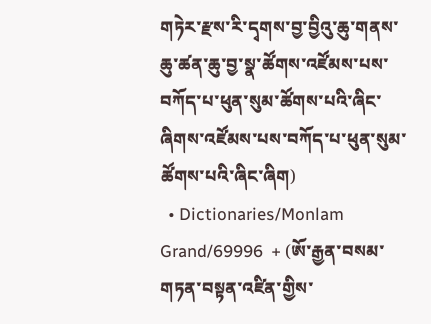གཏེར་རྫས་རི་དྭགས་བྱ་བྱིའུ་ཆུ་གནས་ཆུ་ཚན་ཆུ་བྱ་སྣ་ཚོགས་འཛོམས་པས་བཀོད་པ་ཕུན་སུམ་ཚོགས་པའི་ཞིང་ཞིགས་འཛོམས་པས་བཀོད་པ་ཕུན་སུམ་ཚོགས་པའི་ཞིང་ཞིག)
  • Dictionaries/Monlam Grand/69996  + (ཨོ་རྒྱན་བསམ་གཏན་བསྟན་འཛིན་གྱིས་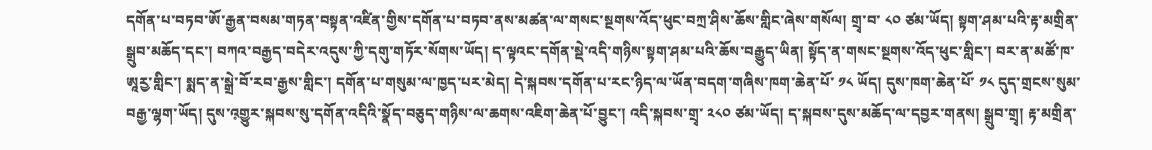དགོན་པ་བཏབ་ཨོ་རྒྱན་བསམ་གཏན་བསྟན་འཛིན་གྱིས་དགོན་པ་བཏབ་ནས་མཚན་ལ་གསང་སྔགས་འོད་ཕུང་བཀྲ་ཤིས་ཆོས་གླིང་ཞེས་གསོལ། གྲྭ་བ་ ༨༠ ཙམ་ཡོད། སྟག་ཤམ་པའི་རྟ་མགྲིན་སྒྲུབ་མཆོད་དང་། བཀའ་བརྒྱད་བདེར་འདུས་ཀྱི་དགུ་གཏོར་སོགས་ཡོད། ད་ལྟའང་དགོན་སྡེ་འདི་གཉིས་སྟག་ཤམ་པའི་ཆོས་བརྒྱུད་ཡིན། སྟོད་ན་གསང་སྔགས་འོད་ཕུང་གླིང་། བར་ན་མཚོ་ཁ་ཨཱརྱ་གླིང་། སྨད་ན་སྒྲེ་བོ་རབ་རྒྱས་གླིང་། དགོན་པ་གསུམ་ལ་ཁྱད་པར་མེད། དེ་སྐབས་དགོན་པ་རང་ཉིད་ལ་ཡོན་བདག་གཞིས་ཁག་ཆེན་པོ་ ༡༨ ཡོད། དུས་ཁག་ཆེན་པོ་ ༡༨ དུད་གྲངས་སུམ་བརྒྱ་ལྷག་ཡོད། དུས་འ༷གྱུར་སྐབས་སུ་དགོན་འདིའི་སྣོད་བཅུད་གཉིས་ལ་ཆགས་འཇིག་ཆེན་པོ་བྱུང་། འདི་སྐབས་གྲྭ་ ༢༨༠ ཙམ་ཡོད། ད་སྐབས་དུས་མཆོད་ལ་དབྱར་གནས། སྒྲུབ་གྲྭ། རྟ་མགྲིན་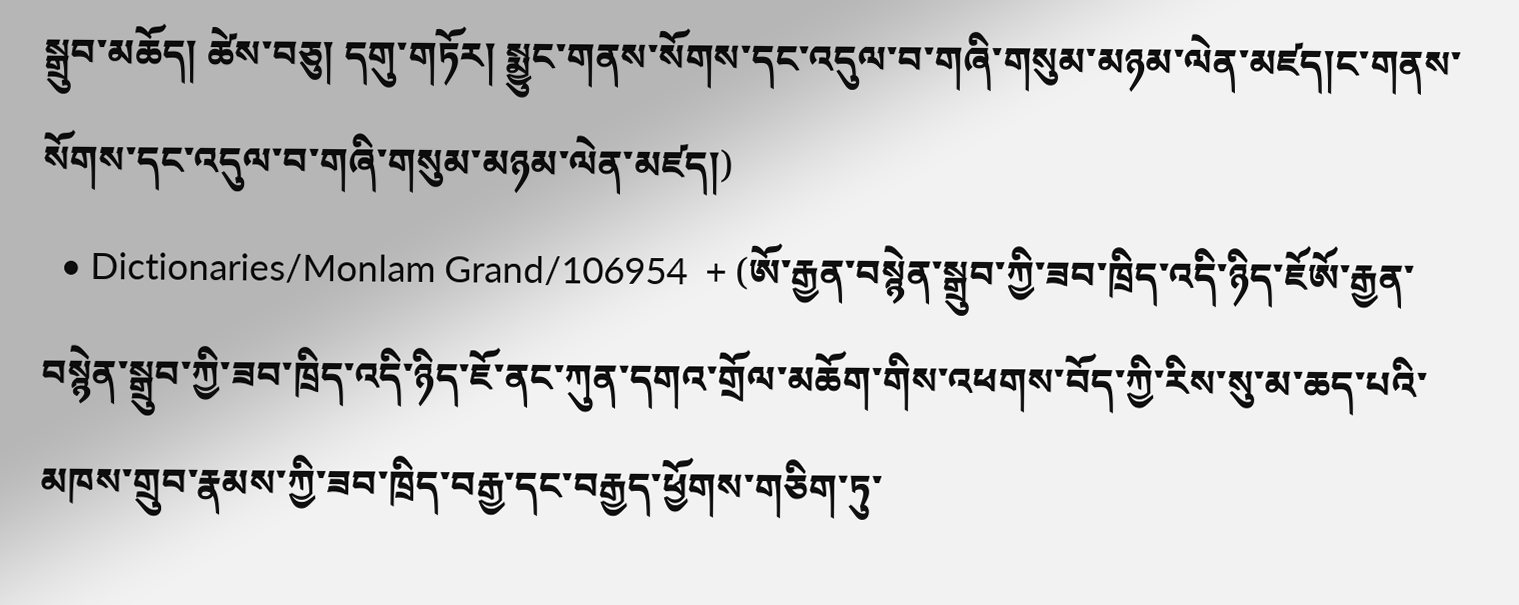སྒྲུབ་མཆོད། ཚེས་བཅུ། དགུ་གཏོར། སྨྱུང་གནས་སོགས་དང་འདུལ་བ་གཞི་གསུམ་མཉམ་ལེན་མཛད།ང་གནས་སོགས་དང་འདུལ་བ་གཞི་གསུམ་མཉམ་ལེན་མཛད།)
  • Dictionaries/Monlam Grand/106954  + (ཨོ་རྒྱན་བསྙེན་སྒྲུབ་ཀྱི་ཟབ་ཁྲིད་འདི་ཉིད་ཇོཨོ་རྒྱན་བསྙེན་སྒྲུབ་ཀྱི་ཟབ་ཁྲིད་འདི་ཉིད་ཇོ་ནང་ཀུན་དགའ་གྲོལ་མཆོག་གིས་འཕགས་བོད་ཀྱི་རིས་སུ་མ་ཆད་པའི་མཁས་གྲུབ་རྣམས་ཀྱི་ཟབ་ཁྲིད་བརྒྱ་དང་བརྒྱད་ཕྱོགས་གཅིག་ཏུ་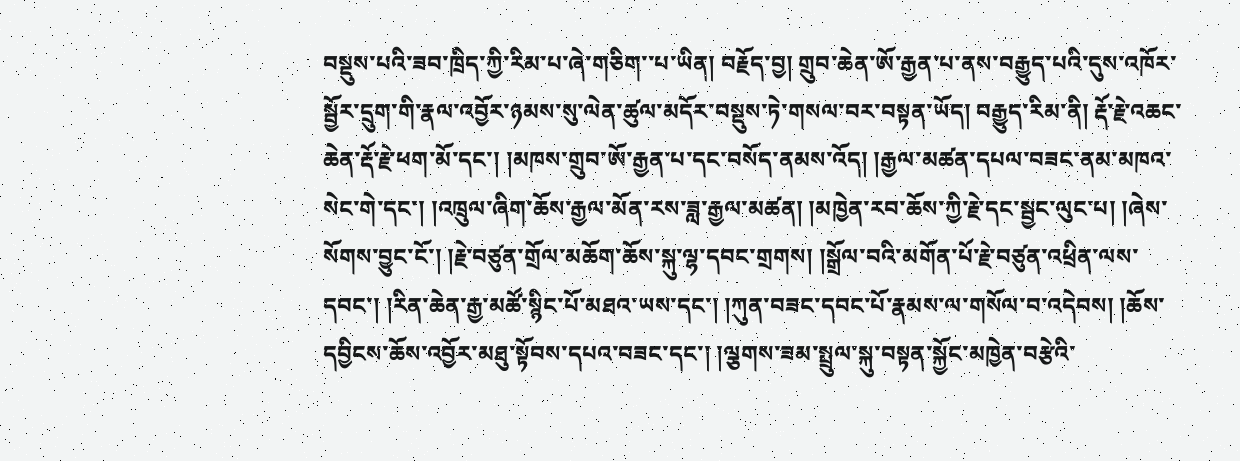བསྡུས་པའི་ཟབ་ཁྲིད་ཀྱི་རིམ་པ་ཞེ་གཅིག་་པ་ཡིན། བརྗོད་བྱ། གྲུབ་ཆེན་ཨོ་རྒྱན་པ་ནས་བརྒྱུད་པའི་དུས་འཁོར་སྦྱོར་དྲུག་གི་རྣལ་འབྱོར་ཉམས་སུ་ལེན་ཚུལ་མདོར་བསྡུས་ཏེ་གསལ་བར་བསྟན་ཡོད། བརྒྱུད་རིམ་ནི། རྡོ་རྗེ་འཆང་ཆེན་རྡོ་རྗེ་ཕག་མོ་དང་། །མཁས་གྲུབ་ཨོ་རྒྱན་པ་དང་བསོད་ནམས་འོད། །རྒྱལ་མཚན་དཔལ་བཟང་ནམ་མཁའ་སེང་གེ་དང་། །འཁྲུལ་ཞིག་ཆོས་རྒྱལ་མོན་རས་ཟླ་རྒྱལ་མཚན། །མཁྱེན་རབ་ཆོས་ཀྱི་རྗེ་དང་སྦྱང་ལུང་པ། །ཞེས་སོགས་བྱུང་ངོ་། །རྗེ་བཙུན་གྲོལ་མཆོག་ཆོས་སྐུ་ལྷ་དབང་གྲགས། །སྒྲོལ་བའི་མགོན་པོ་རྗེ་བཙུན་འཕྲིན་ལས་དབང་། །རིན་ཆེན་རྒྱ་མཚོ་སྙིང་པོ་མཐའ་ཡས་དང་། །ཀུན་བཟང་དབང་པོ་རྣམས་ལ་གསོལ་བ་འདེབས། །ཆོས་དབྱིངས་ཆོས་འབྱོར་མཐུ་སྟོབས་དཔའ་བཟང་དང་། །ལྕགས་ཟམ་སྤྲུལ་སྐུ་བསྟན་སྐྱོང་མཁྱེན་བརྩེའི་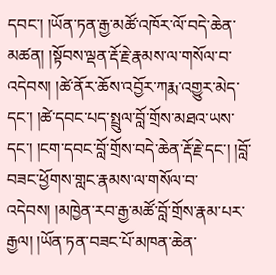དབང་། །ཡོན་ཏན་རྒྱ་མཚོ་འཁོར་ལོ་བདེ་ཆེན་མཚན། །སྟོབས་ལྡན་རྡོ་རྗེ་རྣམས་ལ་གསོལ་བ་འདེབས། །ཚེ་ནོར་ཆོས་འབྱོར་ཀརྨ་འགྱུར་མེད་དང་། །ཚེ་དབང་པད་སྤྲུལ་བློ་གྲོས་མཐའ་ཡས་དང་། །ངག་དབང་བློ་གྲོས་བདེ་ཆེན་རྡོ་རྗེ་དང་། །བློ་བཟང་ཕྱོགས་གླང་རྣམས་ལ་གསོལ་བ་འདེབས། །མཁྱེན་རབ་རྒྱ་མཚོ་བློ་གྲོས་རྣམ་པར་རྒྱལ། །ཡོན་ཏན་བཟང་པོ་མཁན་ཆེན་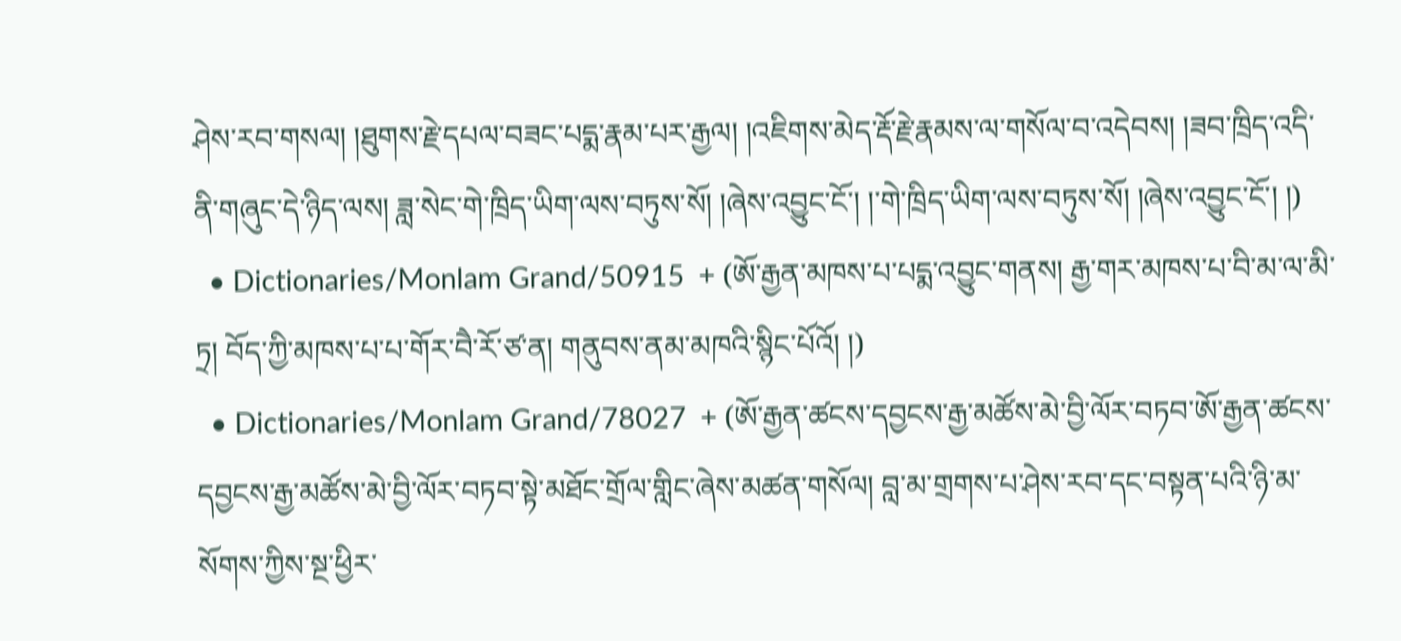ཤེས་རབ་གསལ། །ཐུགས་རྗེ་དཔལ་བཟང་པདྨ་རྣམ་པར་རྒྱལ། །འཇིགས་མེད་རྡོ་རྗེ་རྣམས་ལ་གསོལ་བ་འདེབས། །ཟབ་ཁྲིད་འདི་ནི་གཞུང་དེ་ཉིད་ལས། ཟླ་སེང་གེ་ཁྲིད་ཡིག་ལས་བཏུས་སོ། །ཞེས་འབྱུང་ངོ་། །་གེ་ཁྲིད་ཡིག་ལས་བཏུས་སོ། །ཞེས་འབྱུང་ངོ་། །)
  • Dictionaries/Monlam Grand/50915  + (ཨོ་རྒྱན་མཁས་པ་པདྨ་འབྱུང་གནས། རྒྱ་གར་མཁས་པ་བི་མ་ལ་མི་ཏྲ། བོད་ཀྱི་མཁས་པ་པ་གོར་བཻ་རོ་ཙ་ན། གནུབས་ནམ་མཁའི་སྙིང་པོའོ། །)
  • Dictionaries/Monlam Grand/78027  + (ཨོ་རྒྱན་ཚངས་དབྱངས་རྒྱ་མཚོས་མེ་བྱི་ལོར་བཏབ་ཨོ་རྒྱན་ཚངས་དབྱངས་རྒྱ་མཚོས་མེ་བྱི་ལོར་བཏབ་སྟེ་མཐོང་གྲོལ་གླིང་ཞེས་མཚན་གསོལ། བླ་མ་གྲགས་པ་ཤེས་རབ་དང་བསྟན་པའི་ཉི་མ་སོགས་ཀྱིས་སྔ་ཕྱིར་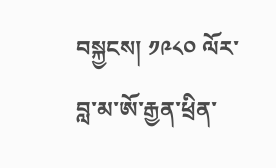བསྐྱངས། ༡༩༨༠ ལོར་བླ་མ་ཨོ་རྒྱན་ཕྲིན་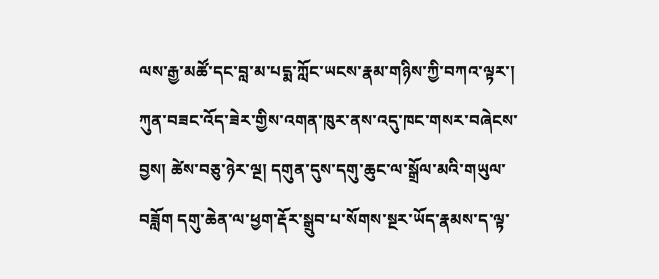ལས་རྒྱ་མཚོ་དང་བླ་མ་པདྨ་ཀློང་ཡངས་རྣམ་གཉིས་ཀྱི་བཀའ་ལྟར་། ཀུན་བཟང་འོད་ཟེར་གྱིས་འགན་ཁུར་ནས་འདུ་ཁང་གསར་བཞེངས་བྱས། ཚེས་བཅུ་ཉེར་ལྔ། དགུན་དུས་དགུ་ཆུང་ལ་སྒྲོལ་མའི་གཡུལ་བཟློག དགུ་ཆེན་ལ་ཕྱག་རྡོར་སྒྲུབ་པ་སོགས་སྔར་ཡོད་རྣམས་ད་ལྟ་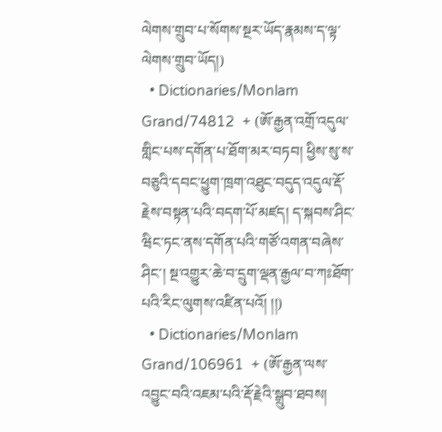ལེགས་གྲུབ་པ་སོགས་སྔར་ཡོད་རྣམས་ད་ལྟ་ལེགས་གྲུབ་ཡོད།)
  • Dictionaries/Monlam Grand/74812  + (ཨོ་རྒྱན་འགྲོ་འདུལ་གླིང་པས་དགོན་པ་ཐོག་མར་བཏབ། ཕྱིས་སུ་ས་བཅུའི་དབང་ཕྱུག་ཁྲག་འཐུང་བདུད་འདུལ་རྡོ་རྗེས་བསྟན་པའི་བདག་པོ་མཛད། ད་སྐབས་ཤིང་ཝིང་ཏང་ནས་དགོན་པའི་གཙོ་འགན་བཞེས་ཤིང་། སྔ་འགྱུར་ཆེ་བ་དྲུག་ལྡན་རྒྱལ་བ་ཀཿཐོག་པའི་རིང་ལུགས་འཛིན་པའོ། །།)
  • Dictionaries/Monlam Grand/106961  + (ཨོ་རྒྱན་ལས་འབྱུང་བའི་འཇམ་པའི་རྡོ་རྗེའི་སྒྲུབ་ཐབས།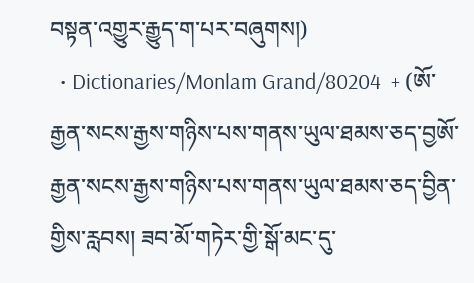བསྟན་འགྱུར་རྒྱུད་ག་པར་བཞུགས།)
  • Dictionaries/Monlam Grand/80204  + (ཨོ་རྒྱན་སངས་རྒྱས་གཉིས་པས་གནས་ཡུལ་ཐམས་ཅད་བྱཨོ་རྒྱན་སངས་རྒྱས་གཉིས་པས་གནས་ཡུལ་ཐམས་ཅད་བྱིན་གྱིས་རླབས། ཟབ་མོ་གཏེར་གྱི་སྒོ་མང་དུ་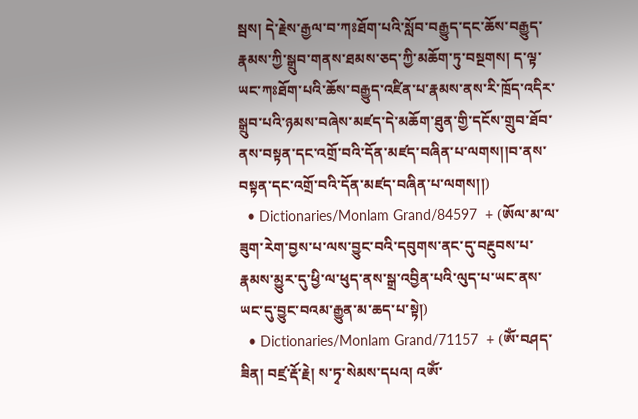སྦས། དེ་རྗེས་རྒྱལ་བ་ཀཿཐོག་པའི་སློབ་བརྒྱུད་དང་ཆོས་བརྒྱུད་རྣམས་ཀྱི་སྒྲུབ་གནས་ཐམས་ཅད་ཀྱི་མཆོག་ཏུ་བསྔགས། ད་ལྟ་ཡང་ཀཿཐོག་པའི་ཆོས་བརྒྱུད་འཛིན་པ་རྣམས་ནས་རི་ཁྲོད་འདིར་སྒྲུབ་པའི་ཉམས་བཞེས་མཛད་དེ་མཆོག་ཐུན་གྱི་དངོས་གྲུབ་ཐོབ་ནས་བསྟན་དང་འགྲོ་བའི་དོན་མཛད་བཞིན་པ་ལགས།།བ་ནས་བསྟན་དང་འགྲོ་བའི་དོན་མཛད་བཞིན་པ་ལགས།།)
  • Dictionaries/Monlam Grand/84597  + (ཨོལ་མ་ལ་ཟུག་རེག་བྱས་པ་ལས་བྱུང་བའི་དབུགས་ནང་དུ་བརྔུབས་པ་རྣམས་མྱུར་དུ་ཕྱི་ལ་ཕུད་ནས་སྒྲ་འབྱིན་པའི་ལུད་པ་ཡང་ནས་ཡང་དུ་བྱུང་བའམ་རྒྱུན་མ་ཆད་པ་སྟེ།)
  • Dictionaries/Monlam Grand/71157  + (ཨོཾ་བཤད་ཟིན། བཛྲ་རྡོ་རྗེ། ས་ཏྭ་སེམས་དཔའ། འཨོཾ་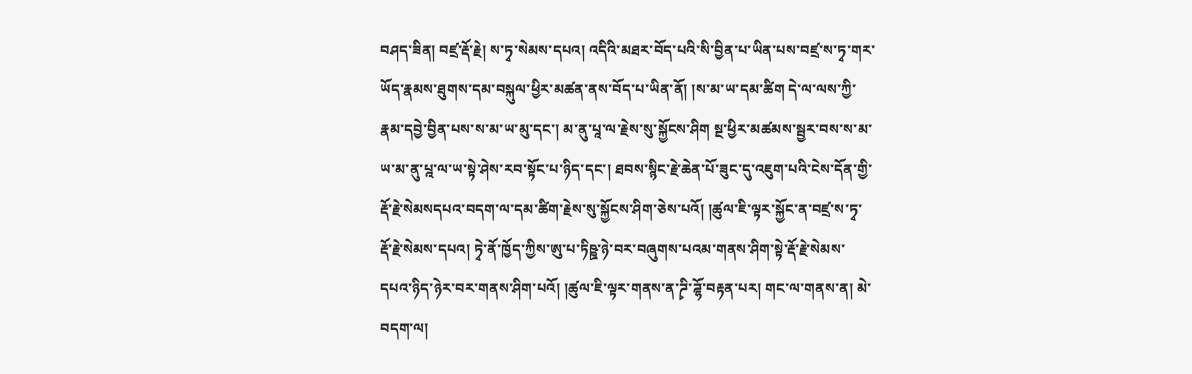བཤད་ཟིན། བཛྲ་རྡོ་རྗེ། ས་ཏྭ་སེམས་དཔའ། འདིའི་མཐར་བོད་པའི་སི་བྱིན་པ་ཡིན་པས་བཛྲ་ས་ཏྭ་གར་ཡོད་རྣམས་ཐུགས་དམ་བསྐུལ་ཕྱིར་མཚན་ནས་བོད་པ་ཡིན་ནོ། །ས་མ་ཡ་དམ་ཚིག དེ་ལ་ལས་ཀྱི་རྣམ་དབྱེ་བྱིན་པས་ས་མ་ཡ་མུ་དང་། མ་ནུ་པཱ་ལ་རྗེས་སུ་སྐྱོངས་ཤིག སྔ་ཕྱིར་མཚམས་སྦྱར་བས་ས་མ་ཡ་མ་ནུ་པྰ་ལ་ཡ་སྟེ་ཤེས་རབ་སྟོང་པ་ཉིད་དང་། ཐབས་སྙིང་རྗེ་ཆེན་པོ་ཟུང་དུ་འཇུག་པའི་ངེས་དོན་གྱི་རྡོ་རྗེ་སེམསདཔའ་བདག་ལ་དམ་ཚིག་རྗེས་སུ་སྐྱོངས་ཤིག་ཅེས་པའོ། །ཚུལ་ཇི་ལྟར་སྐྱོང་ན་བཛྲ་ས་ཏྭ་རྡོ་རྗེ་སེམས་དཔའ། ཏྭེ་ནོ་ཁྱོད་ཀྱིས་ཨུ་པ་ཏིཥྛ་ཉེ་བར་བཞུགས་པའམ་གནས་ཤིག་སྟེ་རྡོ་རྗེ་སེམས་དཔའ་ཉིད་ཉེར་བར་གནས་ཤིག་པའོ། །ཚུལ་ཇི་ལྟར་གནས་ན་ཌྭི་ཌྷོ་བརྟན་པར། གང་ལ་གནས་ན། མེ་བདག་ལ།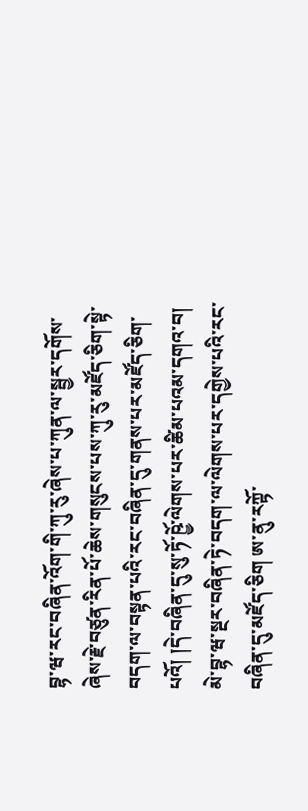བྷ་ཝ་རང་བཞིན་འོག་གི་ཀུ་རུ་ཞེས་པ་ཀུན་ལ་སྦྱར་དགོས་ཞེས་རྗེ་བཙུན་རིན་པོ་ཆེས་གསུངས་པས་ཀུ་རུ་མཛོད་ཅིག་སྟེ་བདག་ལ་བསྟན་པའི་རང་བཞིན་དུ་གནས་པར་མཛོད་ཅིག་པའོ། །དེ་བཞིན་དུ་སུ་ཏོ་ཥྱོ་ལེགས་པར་ཚིམ་པའམ་དགའ་བ། མེ་བྷ་ཝ་སྔར་བཞིན་ཏེ་བདག་ལ་ལེགས་པར་དགྱེས་པའི་རང་བཞིན་དུ་མཛོད་ཅིག ཨ་ནུ་རཀྟོ་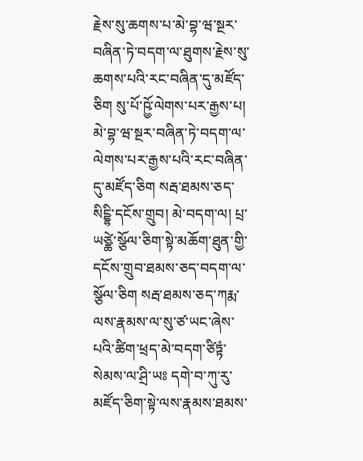རྗེས་སུ་ཆགས་པ་མེ་བྷ་ཝ་སྔར་བཞིན་ཏེ་བདག་ལ་ཐུགས་རྗེས་སུ་ཆགས་པའི་རང་བཞིན་དུ་མཛོད་ཅིག སུ་པོ་ཥྱོ་ལེགས་པར་རྒྱས་པ། མེ་བྷ་ཝ་སྔར་བཞིན་ཏེ་བདག་ལ་ལེགས་པར་རྒྱས་པའི་རང་བཞིན་དུ་མཛོད་ཅིག སརྦ་ཐམས་ཅད་སིངྡྷི་དངོས་གྲུབ། མེ་བདག་ལ། པྲ་ཡཙྪེ་སྩོལ་ཅིག་སྟེ་མཆོག་ཐུན་གྱི་དངོས་གྲུབ་ཐམས་ཅད་བདག་ལ་སྩོལ་ཅིག སརྦ་ཐམས་ཅད་ཀརྨ་ལས་རྣམས་ལ་སུ་ཙ་ཡང་ཞེས་པའི་ཚིག་ཕྲད་མེ་བདག་ཙིཏྟཾ་སེམས་ལ་ཤྲི་ཡཿ དགེ་བ་ཀུ་རུ་མཛོད་ཅིག་སྟེ་ལས་རྣམས་ཐམས་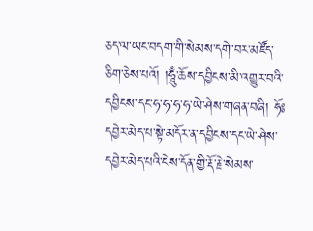ཅད་ལ་ཡང་བདག་གི་སེམས་དགེ་བར་མཛོད་ཅིག་ཅེས་པའོ། །ཧཱུྃ་ཆོས་དབྱིངས་མི་འགྱུར་བའི་དབྱིངས་དང་ཧ་ཧ་ཧ་ཧ་ཡེ་ཤེས་གཞན་བཞི། ཧོཿ དབྱེར་མེད་པ་སྟེ་མདོར་ན་དབྱིངས་དང་ཡེ་ཤེས་དབྱེར་མེད་པའི་ངེས་དོན་གྱི་རྡོ་རྗེ་སེམས་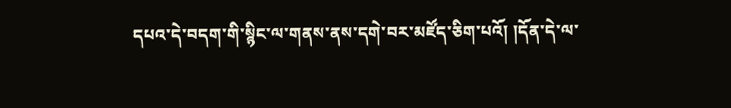དཔའ་དེ་བདག་གི་སྙིང་ལ་གནས་ནས་དགེ་བར་མཛོད་ཅིག་པའོ། །དོན་དེ་ལ་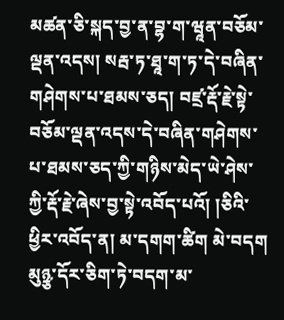མཚན་ཅི་སྐད་བྱ་ན་བྷ་ག་ཝཱན་བཅོམ་ལྡན་འདས། སརྦ་ཏ་ཐཱ་ག་ཏ་དེ་བཞིན་གཤེགས་པ་ཐམས་ཅད། བཛྲ་རྡོ་རྗེ་སྟེ་བཅོམ་ལྡན་འདས་དེ་བཞིན་གཤེགས་པ་ཐམས་ཅད་ཀྱི་གཉིས་མེད་ཡེ་ཤེས་ཀྱི་རྡོ་རྗེ་ཞེས་བྱ་སྟེ་འབོད་པའོ། །ཅིའི་ཕྱིར་འབོད་ན། མ་དགག་ཚིག མེ་བདག མུཉྩ་དོར་ཅིག་ཏེ་བདག་མ་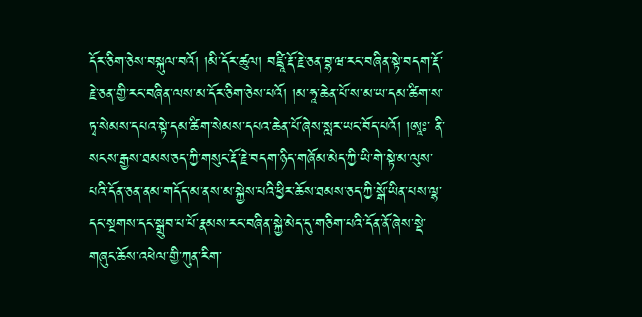དོར་ཅིག་ཅེས་བསྐུལ་བའོ། །མི་དོར་ཚུལ། བཛྲཱི་རྡོ་རྗེ་ཅན་བྷ་ཝ་རང་བཞིན་སྟེ་བདག་རྡོ་རྗེ་ཅན་གྱི་རང་བཞིན་ལས་མ་དོར་ཅིག་ཅེས་པའོ། །མ་ཧཱ་ཆེན་པོ་ས་མ་ཡ་དམ་ཚིག་ས་ཏྭ་སེམས་དཔའ་སྟེ་དམ་ཚིག་སེམས་དཔའ་ཆེན་པོ་ཞེས་སླར་ཡང་བོད་པའོ། །ཨཱཿ་ ནི་སངས་རྒྱས་ཐམས་ཅད་ཀྱི་གསུང་རྡོ་རྗེ་བདག་ཉིད་གཞོམ་མེད་ཀྱི་ཡི་གེ་སྟེ་མ་ལུས་པའི་དོན་ཅན་ནམ་གདོད་མ་ནས་མ་སྐྱེས་པའི་ཕྱིར་ཆོས་ཐམས་ཅད་ཀྱི་སྒོ་ཡིན་པས་ལྷ་དང་སྔགས་དང་སྒྲུབ་པ་པོ་རྣམས་རང་བཞིན་སྐྱེ་མེད་དུ་གཅིག་པའི་དོན་ནོ་ཞེས་སྡེ་གཞུང་ཆོས་འཕེལ་གྱི་ཀུན་རིག་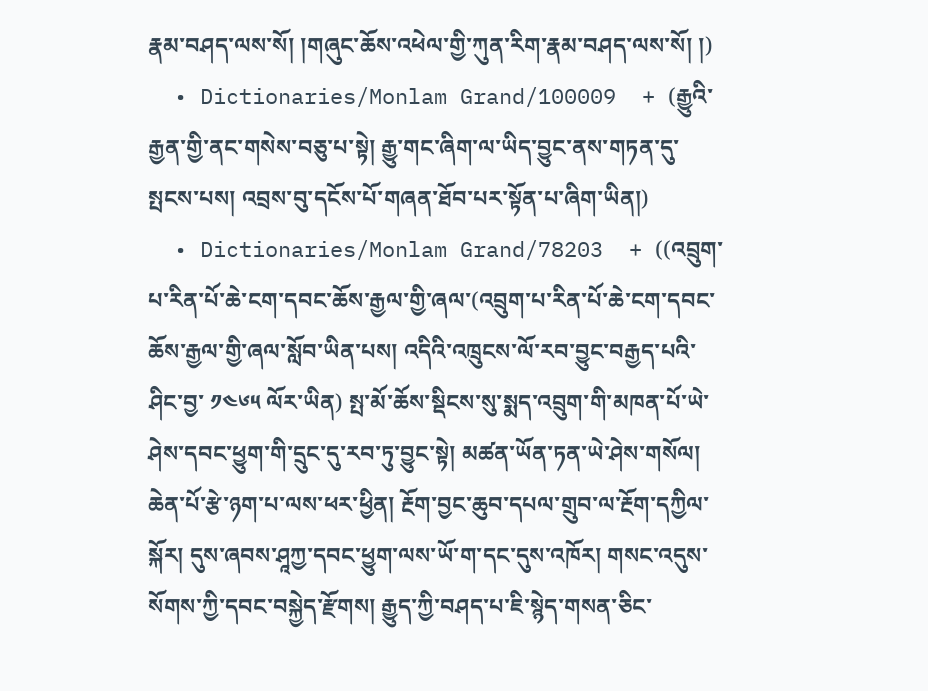རྣམ་བཤད་ལས་སོ། །གཞུང་ཆོས་འཕེལ་གྱི་ཀུན་རིག་རྣམ་བཤད་ལས་སོ། །)
  • Dictionaries/Monlam Grand/100009  + (རྒྱུའི་རྒྱན་གྱི་ནང་གསེས་བཅུ་པ་སྟེ། རྒྱུ་གང་ཞིག་ལ་ཡིད་བྱུང་ནས་གཏན་དུ་སྤངས་པས། འབྲས་བུ་དངོས་པོ་གཞན་ཐོབ་པར་སྟོན་པ་ཞིག་ཡིན།)
  • Dictionaries/Monlam Grand/78203  + ((འབྲུག་པ་རིན་པོ་ཆེ་ངག་དབང་ཆོས་རྒྱལ་གྱི་ཞལ་(འབྲུག་པ་རིན་པོ་ཆེ་ངག་དབང་ཆོས་རྒྱལ་གྱི་ཞལ་སློབ་ཡིན་པས། འདིའི་འཁྲུངས་ལོ་རབ་བྱུང་བརྒྱད་པའི་ཤིང་བྱ་ ༡༤༦༥ ལོར་ཡིན) སྤ་མོ་ཆོས་སྡིངས་སུ་སྨད་འབྲུག་གི་མཁན་པོ་ཡེ་ཤེས་དབང་ཕྱུག་གི་དྲུང་དུ་རབ་ཏུ་བྱུང་སྟེ། མཚན་ཡོན་ཏན་ཡེ་ཤེས་གསོལ། ཆེན་པོ་རྩེ་ཉག་པ་ལས་ཕར་ཕྱིན། རྔོག་བྱང་ཆུབ་དཔལ་གྲུབ་ལ་རྔོག་དཀྱིལ་སྐོར། དུས་ཞབས་ཤཱཀྱ་དབང་ཕྱུག་ལས་ཡོ་ག་དང་དུས་འཁོར། གསང་འདུས་སོགས་ཀྱི་དབང་བསྐྱེད་རྫོགས། རྒྱུད་ཀྱི་བཤད་པ་ཇི་སྙེད་གསན་ཅིང་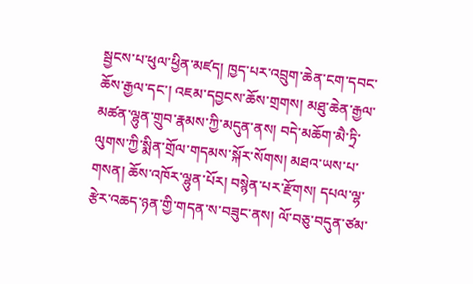སྦྱངས་པ་ཕུལ་ཕྱིན་མཛད། ཁྱད་པར་འབྲུག་ཆེན་ངག་དབང་ཆོས་རྒྱལ་དང་། འཇམ་དབྱངས་ཆོས་གྲགས། མཐུ་ཆེན་རྒྱལ་མཚན་ལྷུན་གྲུབ་རྣམས་ཀྱི་མདུན་ནས། བདེ་མཆོག་མཻ་ཏྲི་ལུགས་ཀྱི་སྨིན་གྲོལ་གདམས་སྐོར་སོགས། མཐའ་ཡས་པ་གསན། ཆོས་འཁོར་ལྷུན་པོར། བསྙེན་པར་རྫོགས། དཔལ་ལྷ་རྩེར་འཆད་ཉན་གྱི་གདན་ས་བཟུང་ནས། ལོ་བཅུ་བདུན་ཙམ་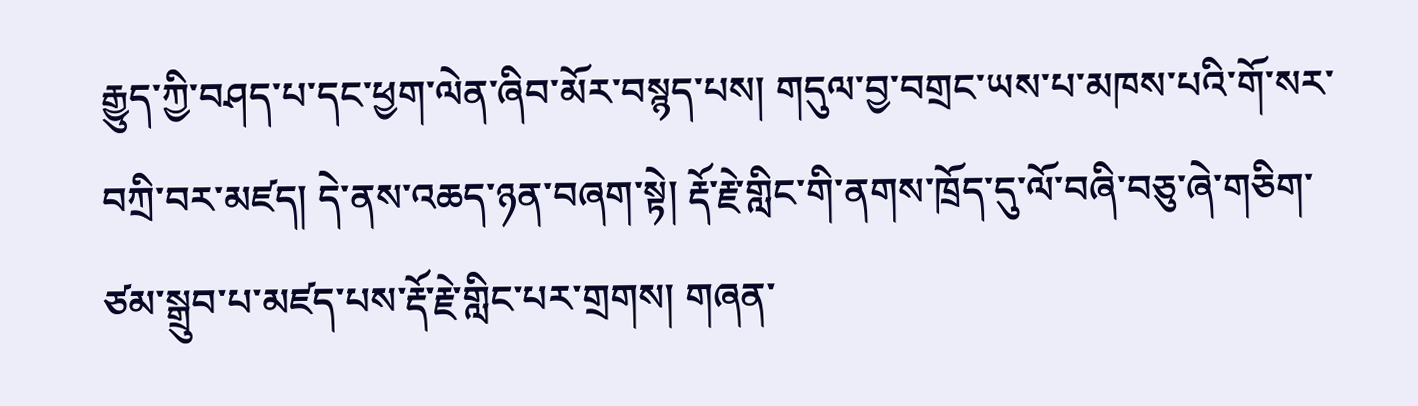རྒྱུད་ཀྱི་བཤད་པ་དང་ཕྱག་ལེན་ཞིབ་མོར་བསྙད་པས། གདུལ་བྱ་བགྲང་ཡས་པ་མཁས་པའི་གོ་སར་བཀྲི་བར་མཛད། དེ་ནས་འཆད་ཉན་བཞག་སྟེ། རྡོ་རྗེ་གླིང་གི་ནགས་ཁྲོད་དུ་ལོ་བཞི་བཅུ་ཞེ་གཅིག་ཙམ་སྒྲུབ་པ་མཛད་པས་རྡོ་རྗེ་གླིང་པར་གྲགས། གཞན་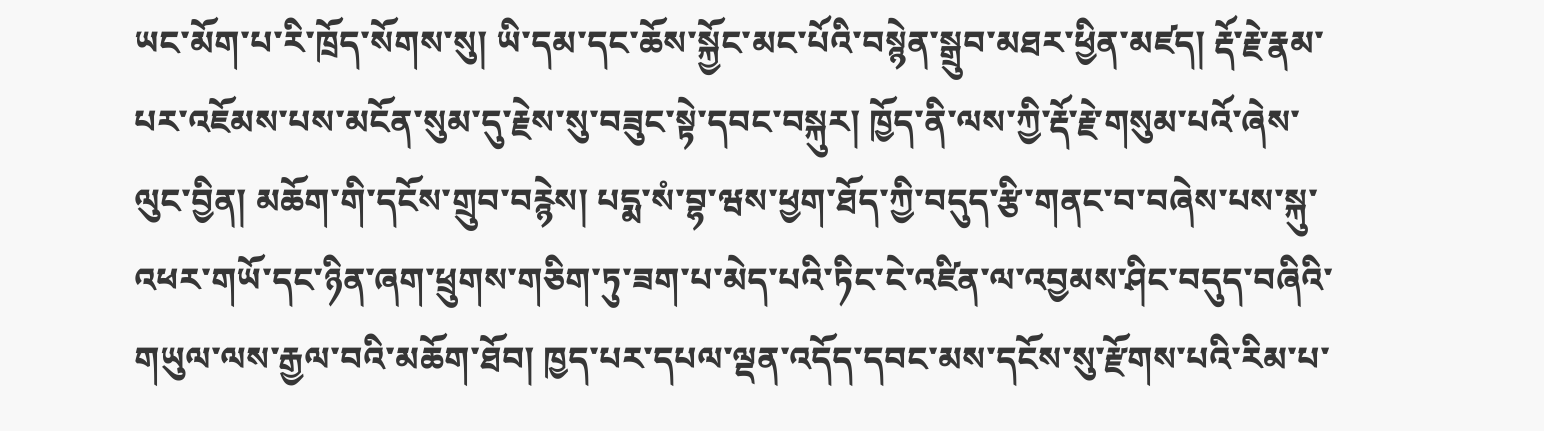ཡང་མོག་པ་རི་ཁྲོད་སོགས་སུ། ཡི་དམ་དང་ཆོས་སྐྱོང་མང་པོའི་བསྙེན་སྒྲུབ་མཐར་ཕྱིན་མཛད། རྡོ་རྗེ་རྣམ་པར་འཇོམས་པས་མངོན་སུམ་དུ་རྗེས་སུ་བཟུང་སྟེ་དབང་བསྐུར། ཁྱོད་ནི་ལས་ཀྱི་རྡོ་རྗེ་གསུམ་པའོ་ཞེས་ལུང་བྱིན། མཆོག་གི་དངོས་གྲུབ་བརྙེས། པདྨ་སཾ་བྷ་ཝས་ཕྱག་ཐོད་ཀྱི་བདུད་རྩི་གནང་བ་བཞེས་པས་སྐུ་འཕར་གཡོ་དང་ཉིན་ཞག་ཕྲུགས་གཅིག་ཏུ་ཟག་པ་མེད་པའི་ཏིང་ངེ་འཛིན་ལ་འབྱམས་ཤིང་བདུད་བཞིའི་གཡུལ་ལས་རྒྱལ་བའི་མཆོག་ཐོབ། ཁྱད་པར་དཔལ་ལྡན་འདོད་དབང་མས་དངོས་སུ་རྫོགས་པའི་རིམ་པ་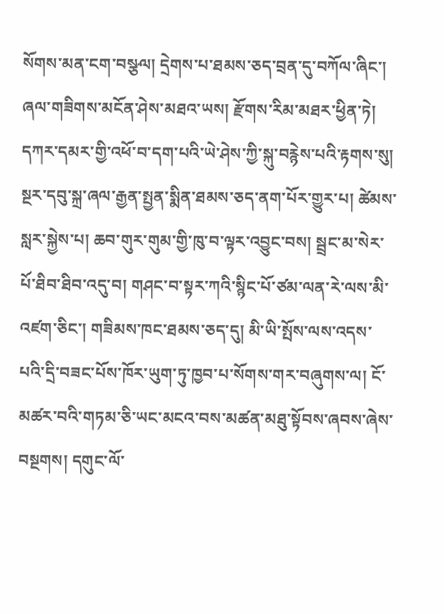སོགས་མན་ངག་བསྩལ། དྲེགས་པ་ཐམས་ཅད་བྲན་དུ་བཀོལ་ཞིང་། ཞལ་གཟིགས་མངོན་ཤེས་མཐའ་ཡས། རྫོགས་རིམ་མཐར་ཕྱིན་ཏེ། དཀར་དམར་གྱི་འཕོ་བ་དག་པའི་ཡེ་ཤེས་ཀྱི་སྐུ་བརྙེས་པའི་རྟགས་སུ། སྔར་དབུ་སྐྲ་ཞལ་རྒྱན་སྤྱན་སྨིན་ཐམས་ཅད་ནག་པོར་གྱུར་པ། ཚེམས་སླར་སྐྱེས་པ། ཆབ་གུར་གུམ་གྱི་ཁུ་བ་ལྟར་འབྱུང་བས། སྦྲང་མ་སེར་པོ་ཐིབ་ཐིབ་འདུ་བ། གཤང་བ་སྟར་ཀའི་སྙིང་པོ་ཙམ་ལན་རེ་ལས་མི་འཛག་ཅིང་། གཟིམས་ཁང་ཐམས་ཅད་དུ། མི་ཡི་སྤོས་ལས་འདས་པའི་དྲི་བཟང་པོས་ཁོར་ཡུག་ཏུ་ཁྱབ་པ་སོགས་གར་བཞུགས་ལ། ངོ་མཚར་བའི་གཏམ་ཅི་ཡང་མངའ་བས་མཚན་མཐུ་སྟོབས་ཞབས་ཞེས་བསྔགས། དགུང་ལོ་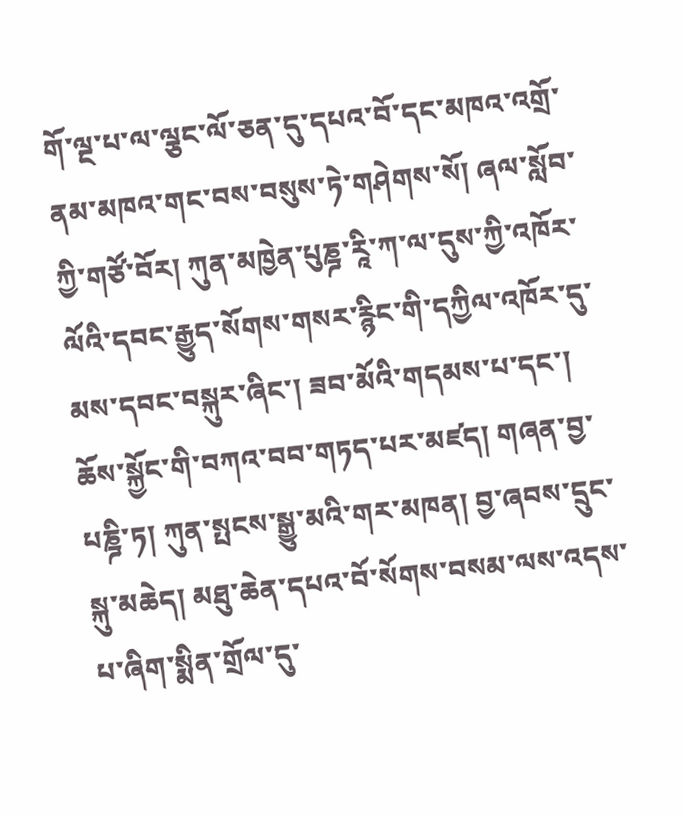གོ་ལྔ་པ་ལ་ལྕང་ལོ་ཅན་དུ་དཔའ་བོ་དང་མཁའ་འགྲོ་ནམ་མཁའ་གང་བས་བསུས་ཏེ་གཤེགས་སོ། ཞལ་སློབ་ཀྱི་གཙོ་བོར། ཀུན་མཁྱེན་པུཎྜ་རཱི་ཀ་ལ་དུས་ཀྱི་འཁོར་ལོའི་དབང་རྒྱུད་སོགས་གསར་རྙིང་གི་དཀྱིལ་འཁོར་དུ་མས་དབང་བསྐུར་ཞིང་། ཟབ་མོའི་གདམས་པ་དང་། ཆོས་སྐྱོང་གི་བཀའ་བབ་གཏད་པར་མཛད། གཞན་བྱ་པཎྜི་ཏ། ཀུན་སྤངས་སྒྱུ་མའི་གར་མཁན། བྱ་ཞབས་དྲུང་སྐུ་མཆེད། མཐུ་ཆེན་དཔའ་བོ་སོགས་བསམ་ལས་འདས་པ་ཞིག་སྨིན་གྲོལ་དུ་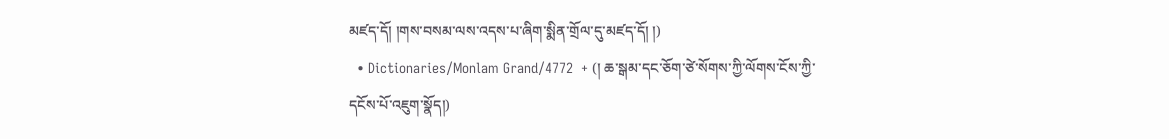མཛད་དོ། །གས་བསམ་ལས་འདས་པ་ཞིག་སྨིན་གྲོལ་དུ་མཛད་དོ། །)
  • Dictionaries/Monlam Grand/4772  + (། ཆ་སྒམ་དང་ཅོག་ཙེ་སོགས་ཀྱི་ལོགས་ངོས་ཀྱི་དངོས་པོ་འཇུག་སྣོད།)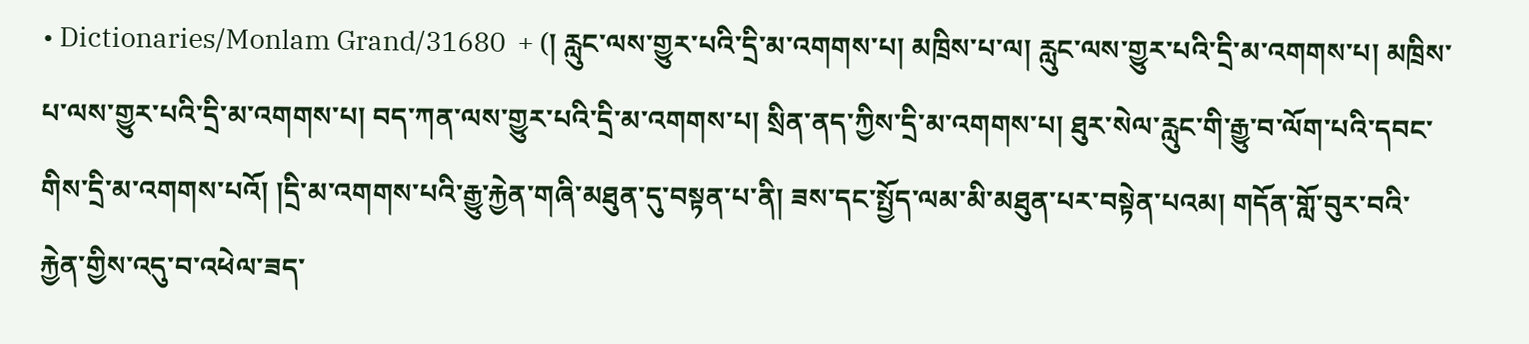• Dictionaries/Monlam Grand/31680  + (། རླུང་ལས་གྱུར་པའི་དྲི་མ་འགགས་པ། མཁྲིས་པ་ལ། རླུང་ལས་གྱུར་པའི་དྲི་མ་འགགས་པ། མཁྲིས་པ་ལས་གྱུར་པའི་དྲི་མ་འགགས་པ། བད་ཀན་ལས་གྱུར་པའི་དྲི་མ་འགགས་པ། སྲིན་ནད་ཀྱིས་དྲི་མ་འགགས་པ། ཐུར་སེལ་རླུང་གི་རྒྱུ་བ་ལོག་པའི་དབང་གིས་དྲི་མ་འགགས་པའོ། །དྲི་མ་འགགས་པའི་རྒྱུ་རྐྱེན་གཞི་མཐུན་དུ་བསྟན་པ་ནི། ཟས་དང་སྤྱོད་ལམ་མི་མཐུན་པར་བསྟེན་པའམ། གདོན་གློ་བུར་བའི་རྐྱེན་གྱིས་འདུ་བ་འཕེལ་ཟད་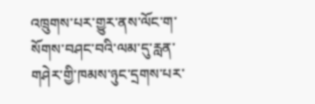འཁྲུགས་པར་གྱུར་ནས་ལོང་ག་སོགས་བཤང་བའི་ལམ་དུ་རླན་གཤེར་གྱི་ཁམས་ཉུང་དྲགས་པར་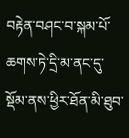བརྟེན་བཤང་བ་སྐམ་པོ་ཆགས་ཏེ་དྲི་མ་ནང་དུ་སྡོམ་ནས་ཕྱིར་ཐོན་མི་ཐུབ་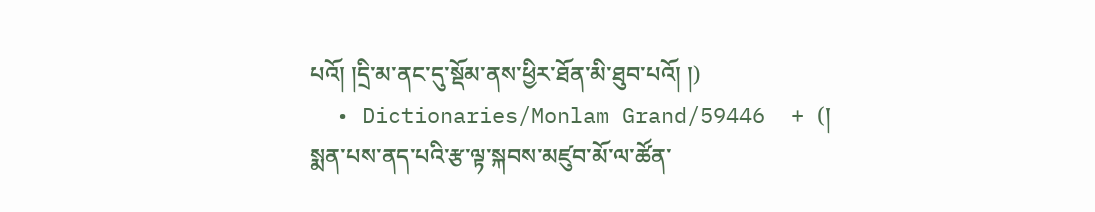པའོ། །དྲི་མ་ནང་དུ་སྡོམ་ནས་ཕྱིར་ཐོན་མི་ཐུབ་པའོ། །)
  • Dictionaries/Monlam Grand/59446  + (། སྨན་པས་ནད་པའི་རྩ་ལྟ་སྐབས་མཛུབ་མོ་ལ་ཚོན་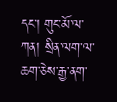དང་། གུང་མོ་ལ་ཀན། སྲིན་ལག་ལ་ཆག་ཅེས་རྒྱ་ནག་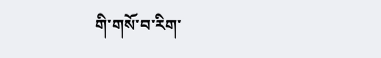གི་གསོ་བ་རིག་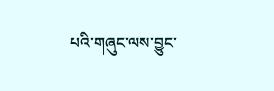པའི་གཞུང་ལས་བྱུང་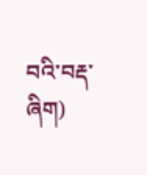བའི་བརྡ་ཞིག)